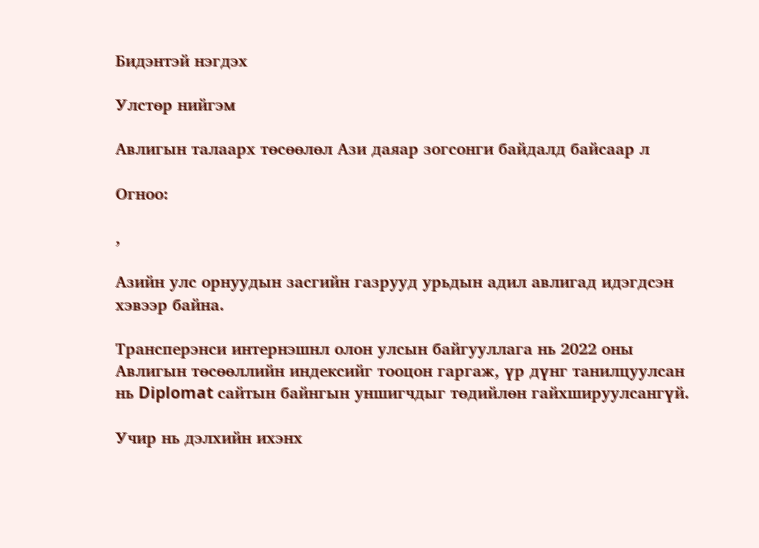Бидэнтэй нэгдэх

Улстөр нийгэм

Авлигын талаарх төсөөлөл Ази даяар зогсонги байдалд байсаар л

Огноо:

,

Азийн улс орнуудын засгийн газрууд урьдын адил авлигад идэгдсэн хэвээр байна.

Tрансперэнси интернэшнл олон улсын байгууллага нь 2022 оны Авлигын төсөөллийн индексийг тооцон гаргаж, үр дүнг танилцуулсан нь Diplomat сайтын байнгын уншигчдыг төдийлөн гайхшируулсангүй.

Учир нь дэлхийн ихэнх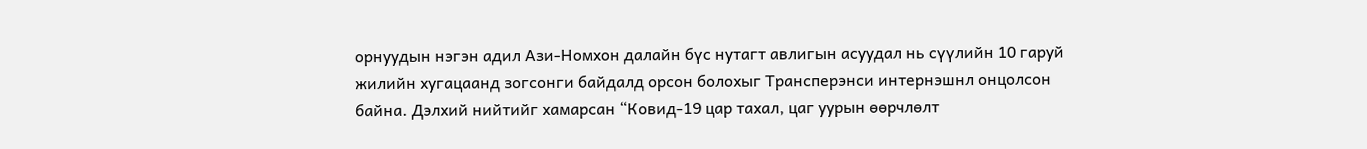орнуудын нэгэн адил Ази-Номхон далайн бүс нутагт авлигын асуудал нь сүүлийн 10 гаруй жилийн хугацаанд зогсонги байдалд орсон болохыг Трансперэнси интернэшнл онцолсон байна. Дэлхий нийтийг хамарсан “Ковид-19 цар тахал, цаг уурын өөрчлөлт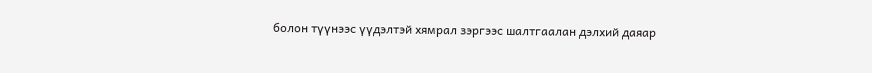болон түүнээс үүдэлтэй хямрал зэргээс шалтгаалан дэлхий даяар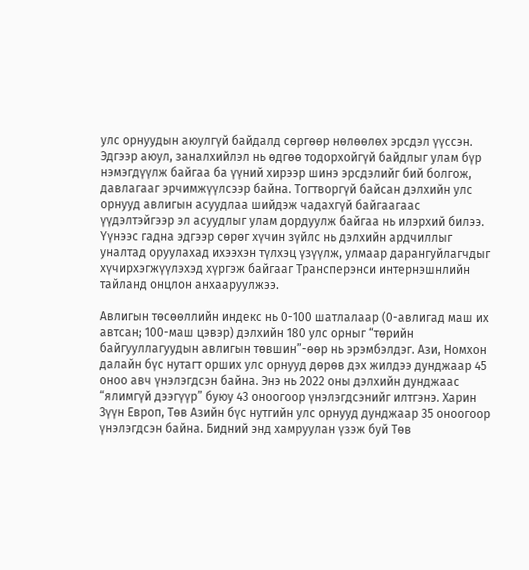улс орнуудын аюулгүй байдалд сөргөөр нөлөөлөх эрсдэл үүссэн. Эдгээр аюул, заналхийлэл нь өдгөө тодорхойгүй байдлыг улам бүр нэмэгдүүлж байгаа ба үүний хирээр шинэ эрсдэлийг бий болгож, давлагааг эрчимжүүлсээр байна. Тогтворгүй байсан дэлхийн улс орнууд авлигын асуудлаа шийдэж чадахгүй байгаагаас үүдэлтэйгээр эл асуудлыг улам дордуулж байгаа нь илэрхий билээ. Үүнээс гадна эдгээр сөрөг хүчин зүйлс нь дэлхийн ардчиллыг уналтад оруулахад ихээхэн түлхэц үзүүлж, улмаар дарангуйлагчдыг хүчирхэгжүүлэхэд хүргэж байгааг Tрансперэнси интернэшнлийн тайланд онцлон анхааруулжээ.

Авлигын төсөөллийн индекс нь 0-100 шатлалаар (0-авлигад маш их автсан; 100-маш цэвэр) дэлхийн 180 улс орныг “төрийн байгууллагуудын авлигын төвшин”-өөр нь эрэмбэлдэг. Ази, Номхон далайн бүс нутагт орших улс орнууд дөрөв дэх жилдээ дунджаар 45 оноо авч үнэлэгдсэн байна. Энэ нь 2022 оны дэлхийн дунджаас “ялимгүй дээгүүр” буюу 43 оноогоор үнэлэгдсэнийг илтгэнэ. Харин Зүүн Европ, Төв Азийн бүс нутгийн улс орнууд дунджаар 35 оноогоор үнэлэгдсэн байна. Бидний энд хамруулан үзэж буй Төв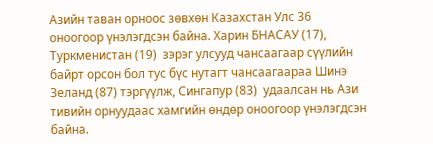Азийн таван орноос зөвхөн Казахстан Улс 36 оноогоор үнэлэгдсэн байна. Харин БНАСАУ (17), Туркменистан (19)  зэрэг улсууд чансаагаар сүүлийн байрт орсон бол тус бүс нутагт чансаагаараа Шинэ Зеланд (87) тэргүүлж, Сингапур (83)  удаалсан нь Ази тивийн орнуудаас хамгийн өндөр оноогоор үнэлэгдсэн байна.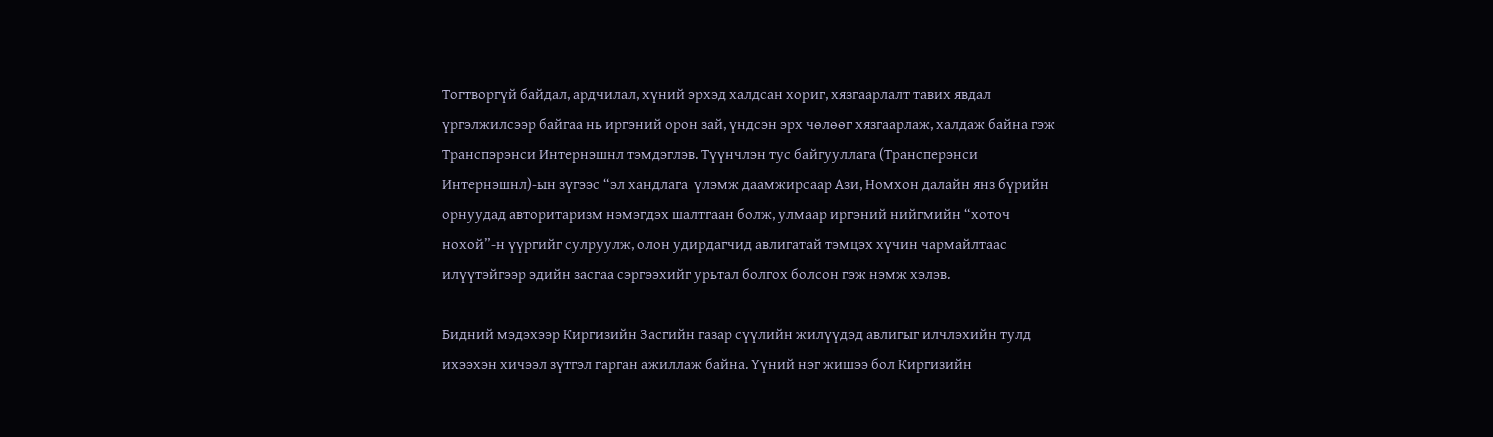Тогтворгүй байдал, ардчилал, хүний эрхэд халдсан хориг, хязгаарлалт тавих явдал үргэлжилсээр байгаа нь иргэний орон зай, үндсэн эрх чөлөөг хязгаарлаж, халдаж байна гэж Транспэрэнси Интернэшнл тэмдэглэв. Түүнчлэн тус байгууллага (Трансперэнси Интернэшнл)-ын зүгээс “эл хандлага  үлэмж даамжирсаар Ази, Номхон далайн янз бүрийн орнуудад авторитаризм нэмэгдэх шалтгаан болж, улмаар иргэний нийгмийн “хоточ нохой”-н үүргийг сулруулж, олон удирдагчид авлигатай тэмцэх хүчин чармайлтаас илүүтэйгээр эдийн засгаа сэргээхийг урьтал болгох болсон гэж нэмж хэлэв.

Бидний мэдэхээр Киргизийн Засгийн газар сүүлийн жилүүдэд авлигыг илчлэхийн тулд ихээхэн хичээл зүтгэл гарган ажиллаж байна. Үүний нэг жишээ бол Киргизийн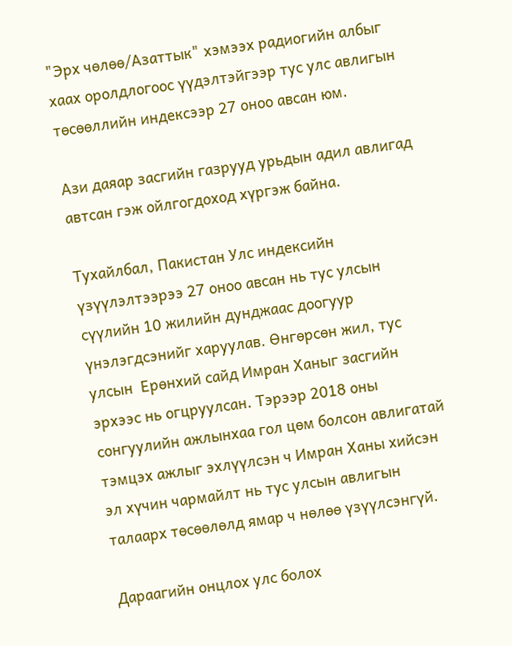"Эрх чөлөө/Азаттык" хэмээх радиогийн албыг хаах оролдлогоос үүдэлтэйгээр тус улс авлигын төсөөллийн индексээр 27 оноо авсан юм.

Ази даяар засгийн газрууд урьдын адил авлигад автсан гэж ойлгогдоход хүргэж байна.

Тухайлбал, Пакистан Улс индексийн үзүүлэлтээрээ 27 оноо авсан нь тус улсын сүүлийн 10 жилийн дунджаас доогуур үнэлэгдсэнийг харуулав. Өнгөрсөн жил, тус улсын  Ерөнхий сайд Имран Ханыг засгийн эрхээс нь огцруулсан. Тэрээр 2018 оны сонгуулийн ажлынхаа гол цөм болсон авлигатай тэмцэх ажлыг эхлүүлсэн ч Имран Ханы хийсэн эл хүчин чармайлт нь тус улсын авлигын талаарх төсөөлөлд ямар ч нөлөө үзүүлсэнгүй.

Дараагийн онцлох улс болох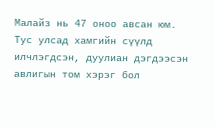Малайз нь 47 оноо авсан юм. Тус улсад хамгийн сүүлд илчлэгдсэн, дуулиан дэгдээсэн авлигын том хэрэг бол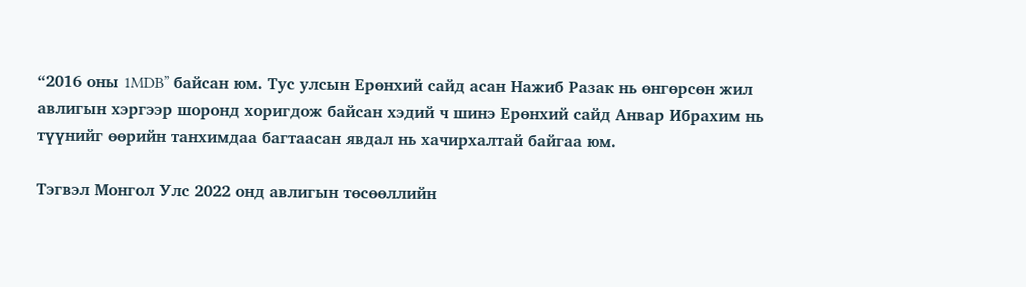“2016 оны 1MDB” байсан юм. Тус улсын Ерөнхий сайд асан Нажиб Разак нь өнгөрсөн жил авлигын хэргээр шоронд хоригдож байсан хэдий ч шинэ Ерөнхий сайд Анвар Ибрахим нь түүнийг өөрийн танхимдаа багтаасан явдал нь хачирхалтай байгаа юм.

Тэгвэл Монгол Улс 2022 онд авлигын төсөөллийн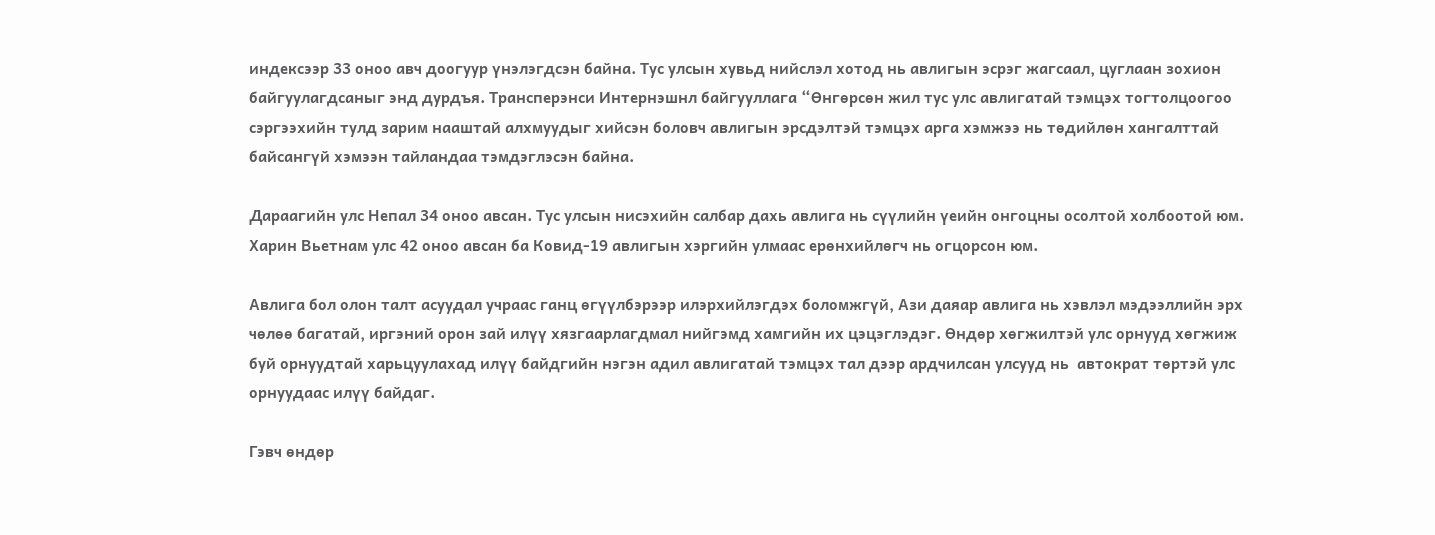индексээр 33 оноо авч доогуур үнэлэгдсэн байна. Тус улсын хувьд нийслэл хотод нь авлигын эсрэг жагсаал, цуглаан зохион байгуулагдсаныг энд дурдъя. Трансперэнси Интернэшнл байгууллага “Өнгөрсөн жил тус улс авлигатай тэмцэх тогтолцоогоо сэргээхийн тулд зарим нааштай алхмуудыг хийсэн боловч авлигын эрсдэлтэй тэмцэх арга хэмжээ нь төдийлөн хангалттай байсангүй хэмээн тайландаа тэмдэглэсэн байна.

Дараагийн улс Непал 34 оноо авсан. Тус улсын нисэхийн салбар дахь авлига нь сүүлийн үеийн онгоцны осолтой холбоотой юм. Харин Вьетнам улс 42 оноо авсан ба Ковид-19 авлигын хэргийн улмаас ерөнхийлөгч нь огцорсон юм.

Авлига бол олон талт асуудал учраас ганц өгүүлбэрээр илэрхийлэгдэх боломжгүй, Ази даяар авлига нь хэвлэл мэдээллийн эрх чөлөө багатай, иргэний орон зай илүү хязгаарлагдмал нийгэмд хамгийн их цэцэглэдэг. Өндөр хөгжилтэй улс орнууд хөгжиж буй орнуудтай харьцуулахад илүү байдгийн нэгэн адил авлигатай тэмцэх тал дээр ардчилсан улсууд нь  автократ төртэй улс орнуудаас илүү байдаг.

Гэвч өндөр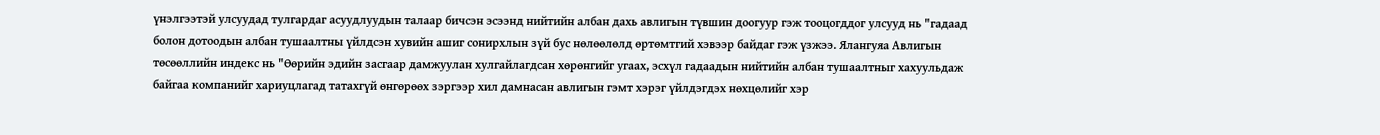үнэлгээтэй улсуудад тулгардаг асуудлуудын талаар бичсэн эсээнд нийтийн албан дахь авлигын түвшин доогуур гэж тооцогддог улсууд нь "гадаад болон дотоодын албан тушаалтны үйлдсэн хувийн ашиг сонирхлын зүй бус нөлөөлөлд өртөмтгий хэвээр байдаг гэж үзжээ. Ялангуяа Авлигын төсөөллийн индекс нь "Өөрийн эдийн засгаар дамжуулан хулгайлагдсан хөрөнгийг угаах, эсхүл гадаадын нийтийн албан тушаалтныг хахуульдаж байгаа компанийг хариуцлагад татахгүй өнгөрөөх зэргээр хил дамнасан авлигын гэмт хэрэг үйлдэгдэх нөхцөлийг хэр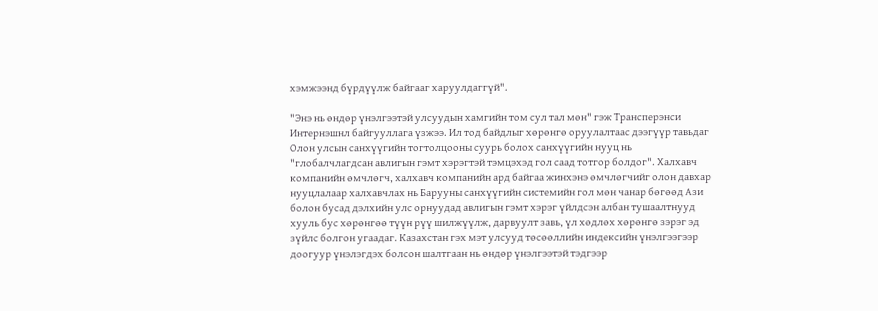хэмжээнд бүрдүүлж байгааг харуулдаггүй".

"Энэ нь өндөр үнэлгээтэй улсуудын хамгийн том сул тал мөн" гэж Трансперэнси Интернэшнл байгууллага үзжээ. Ил тод байдлыг хөрөнгө оруулалтаас дээгүүр тавьдаг Олон улсын санхүүгийн тогтолцооны суурь болох санхүүгийн нууц нь "глобалчлагдсан авлигын гэмт хэрэгтэй тэмцэхэд гол саад тотгор болдог". Халхавч компанийн өмчлөгч, халхавч компанийн ард байгаа жинхэнэ өмчлөгчийг олон давхар нууцлалаар халхавчлах нь Барууны санхүүгийн системийн гол мөн чанар бөгөөд Ази болон бусад дэлхийн улс орнуудад авлигын гэмт хэрэг үйлдсэн албан тушаалтнууд хууль бус хөрөнгөө түүн рүү шилжүүлж, дарвуулт завь, үл хөдлөх хөрөнгө зэрэг эд зүйлс болгон угаадаг. Казахстан гэх мэт улсууд төсөөллийн индексийн үнэлгээгээр доогуур үнэлэгдэх болсон шалтгаан нь өндөр үнэлгээтэй тэдгээр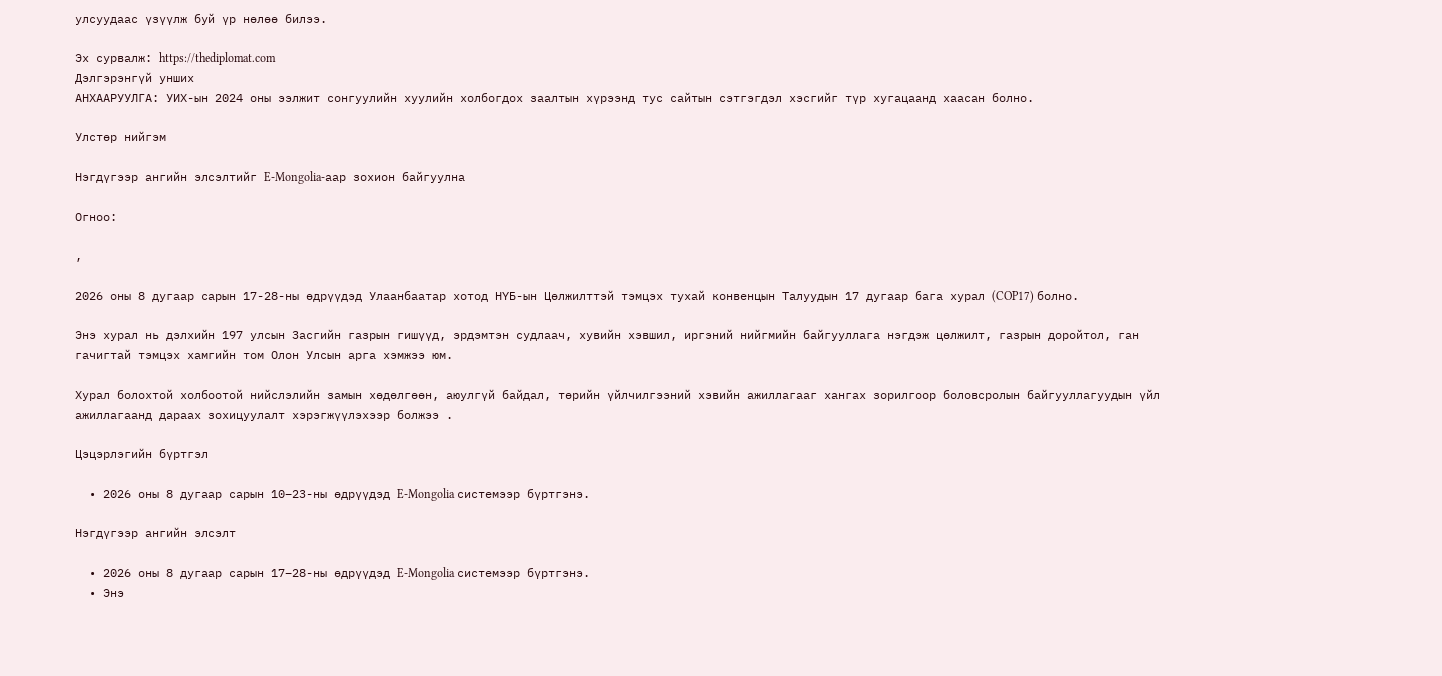улсуудаас үзүүлж буй үр нөлөө билээ.

Эх сурвалж: https://thediplomat.com
Дэлгэрэнгүй унших
АНХААРУУЛГА: УИХ-ын 2024 оны ээлжит сонгуулийн хуулийн холбогдох заалтын хүрээнд тус сайтын сэтгэгдэл хэсгийг түр хугацаанд хаасан болно.

Улстөр нийгэм

Нэгдүгээр ангийн элсэлтийг E-Mongolia-аар зохион байгуулна

Огноо:

,

2026 оны 8 дугаар сарын 17-28-ны өдрүүдэд Улаанбаатар хотод НҮБ-ын Цөлжилттэй тэмцэх тухай конвенцын Талуудын 17 дугаар бага хурал (COP17) болно.

Энэ хурал нь дэлхийн 197 улсын Засгийн газрын гишүүд, эрдэмтэн судлаач, хувийн хэвшил, иргэний нийгмийн байгууллага нэгдэж цөлжилт, газрын доройтол, ган гачигтай тэмцэх хамгийн том Олон Улсын арга хэмжээ юм.

Хурал болохтой холбоотой нийслэлийн замын хөдөлгөөн, аюулгүй байдал, төрийн үйлчилгээний хэвийн ажиллагааг хангах зорилгоор боловсролын байгууллагуудын үйл ажиллагаанд дараах зохицуулалт хэрэгжүүлэхээр болжээ .

Цэцэрлэгийн бүртгэл

  • 2026 оны 8 дугаар сарын 10–23-ны өдрүүдэд E-Mongolia системээр бүртгэнэ.

Нэгдүгээр ангийн элсэлт

  • 2026 оны 8 дугаар сарын 17–28-ны өдрүүдэд E-Mongolia системээр бүртгэнэ.
  • Энэ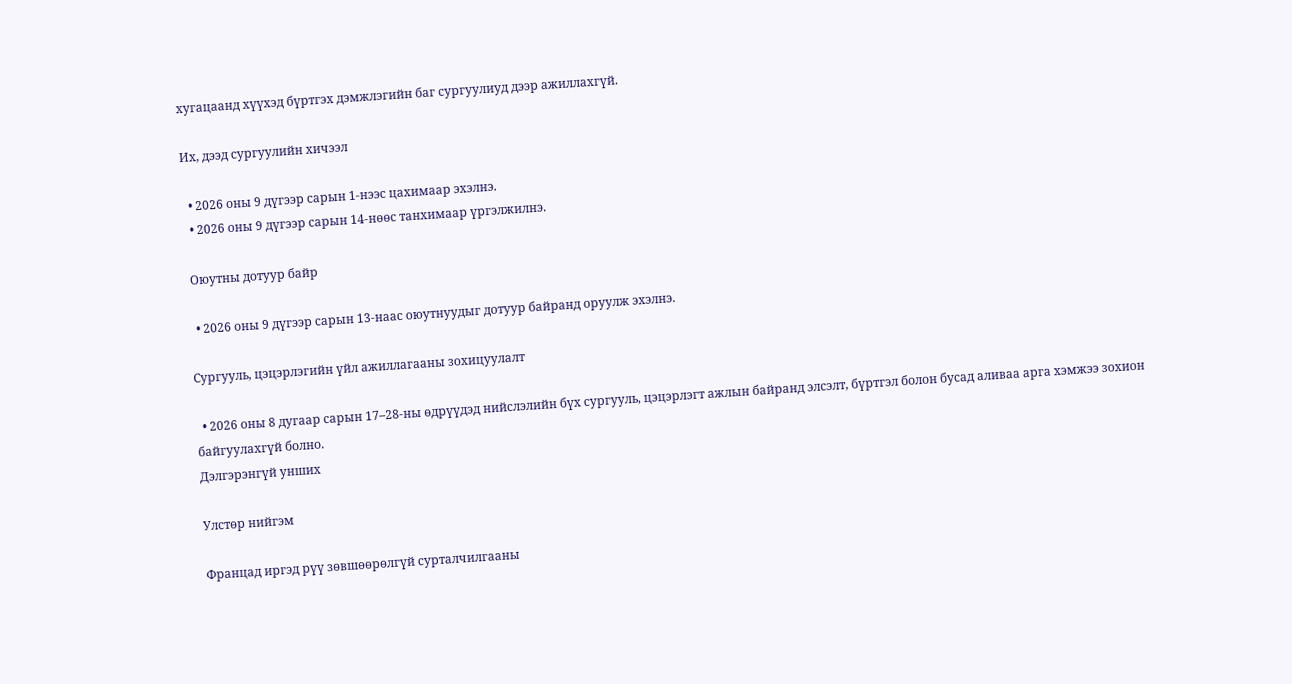хугацаанд хүүхэд бүртгэх дэмжлэгийн баг сургуулиуд дээр ажиллахгүй.

Их, дээд сургуулийн хичээл

  • 2026 оны 9 дүгээр сарын 1-нээс цахимаар эхэлнэ.
  • 2026 оны 9 дүгээр сарын 14-нөөс танхимаар үргэлжилнэ.

 Оюутны дотуур байр

  • 2026 оны 9 дүгээр сарын 13-наас оюутнуудыг дотуур байранд оруулж эхэлнэ.

Сургууль, цэцэрлэгийн үйл ажиллагааны зохицуулалт

  • 2026 оны 8 дугаар сарын 17–28-ны өдрүүдэд нийслэлийн бүх сургууль, цэцэрлэгт ажлын байранд элсэлт, бүртгэл болон бусад аливаа арга хэмжээ зохион байгуулахгүй болно.
Дэлгэрэнгүй унших

Улстөр нийгэм

Францад иргэд рүү зөвшөөрөлгүй сурталчилгааны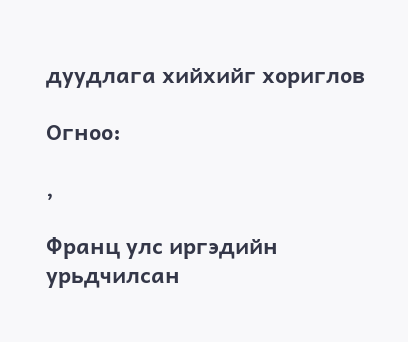дуудлага хийхийг хориглов

Огноо:

,

Франц улс иргэдийн урьдчилсан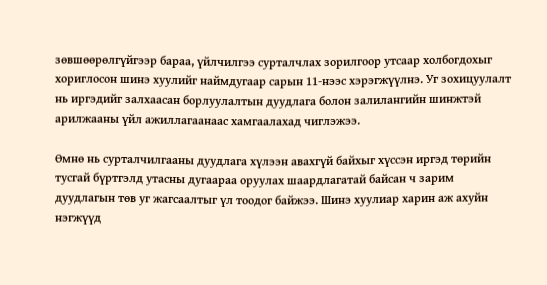зөвшөөрөлгүйгээр бараа, үйлчилгээ сурталчлах зорилгоор утсаар холбогдохыг хориглосон шинэ хуулийг наймдугаар сарын 11-нээс хэрэгжүүлнэ. Уг зохицуулалт нь иргэдийг залхаасан борлуулалтын дуудлага болон залилангийн шинжтэй арилжааны үйл ажиллагаанаас хамгаалахад чиглэжээ.

Өмнө нь сурталчилгааны дуудлага хүлээн авахгүй байхыг хүссэн иргэд төрийн тусгай бүртгэлд утасны дугаараа оруулах шаардлагатай байсан ч зарим дуудлагын төв уг жагсаалтыг үл тоодог байжээ. Шинэ хуулиар харин аж ахуйн нэгжүүд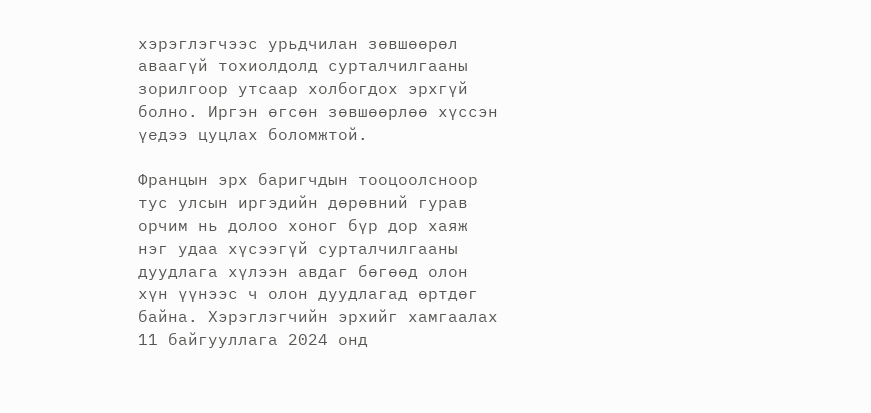хэрэглэгчээс урьдчилан зөвшөөрөл аваагүй тохиолдолд сурталчилгааны зорилгоор утсаар холбогдох эрхгүй болно. Иргэн өгсөн зөвшөөрлөө хүссэн үедээ цуцлах боломжтой.

Францын эрх баригчдын тооцоолсноор тус улсын иргэдийн дөрөвний гурав орчим нь долоо хоног бүр дор хаяж нэг удаа хүсээгүй сурталчилгааны дуудлага хүлээн авдаг бөгөөд олон хүн үүнээс ч олон дуудлагад өртдөг байна. Хэрэглэгчийн эрхийг хамгаалах 11 байгууллага 2024 онд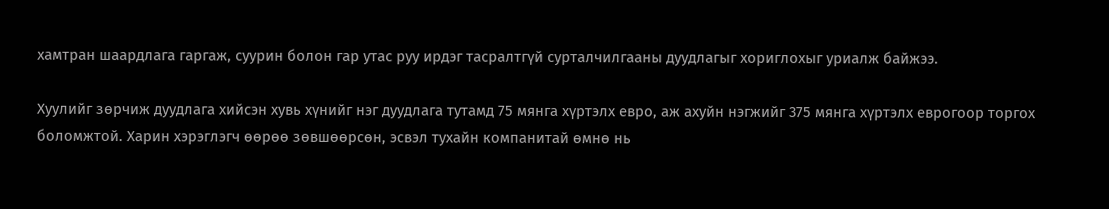хамтран шаардлага гаргаж, суурин болон гар утас руу ирдэг тасралтгүй сурталчилгааны дуудлагыг хориглохыг уриалж байжээ.

Хуулийг зөрчиж дуудлага хийсэн хувь хүнийг нэг дуудлага тутамд 75 мянга хүртэлх евро, аж ахуйн нэгжийг 375 мянга хүртэлх еврогоор торгох боломжтой. Харин хэрэглэгч өөрөө зөвшөөрсөн, эсвэл тухайн компанитай өмнө нь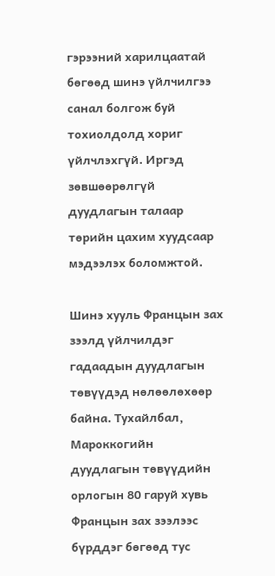гэрээний харилцаатай бөгөөд шинэ үйлчилгээ санал болгож буй тохиолдолд хориг үйлчлэхгүй. Иргэд зөвшөөрөлгүй дуудлагын талаар төрийн цахим хуудсаар мэдээлэх боломжтой.

Шинэ хууль Францын зах зээлд үйлчилдэг гадаадын дуудлагын төвүүдэд нөлөөлөхөөр байна. Тухайлбал, Мароккогийн дуудлагын төвүүдийн орлогын 80 гаруй хувь Францын зах зээлээс бүрддэг бөгөөд тус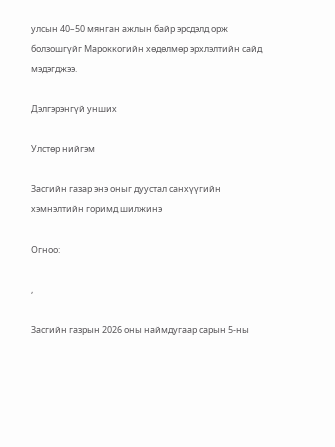улсын 40–50 мянган ажлын байр эрсдэлд орж болзошгүйг Мароккогийн хөдөлмөр эрхлэлтийн сайд мэдэгджээ.

Дэлгэрэнгүй унших

Улстөр нийгэм

Засгийн газар энэ оныг дуустал санхүүгийн хэмнэлтийн горимд шилжинэ

Огноо:

,

Засгийн газрын 2026 оны наймдугаар сарын 5-ны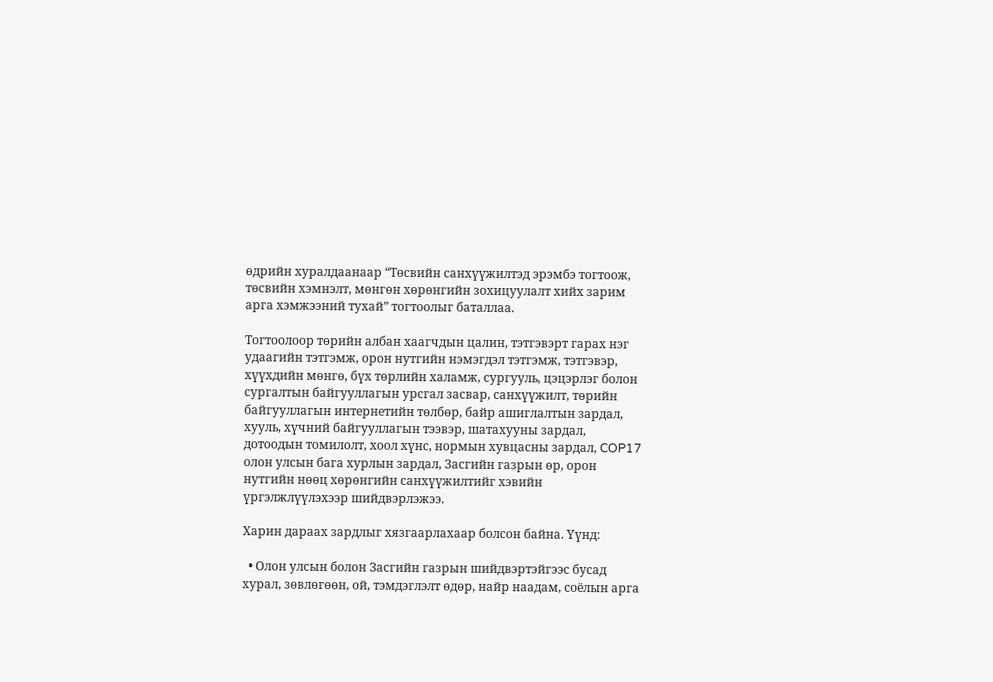өдрийн хуралдаанаар “Төсвийн санхүүжилтэд эрэмбэ тогтоож, төсвийн хэмнэлт, мөнгөн хөрөнгийн зохицуулалт хийх зарим арга хэмжээний тухай” тогтоолыг баталлаа.

Тогтоолоор төрийн албан хаагчдын цалин, тэтгэвэрт гарах нэг удаагийн тэтгэмж, орон нутгийн нэмэгдэл тэтгэмж, тэтгэвэр, хүүхдийн мөнгө, бүх төрлийн халамж, сургууль, цэцэрлэг болон сургалтын байгууллагын урсгал засвар, санхүүжилт, төрийн байгууллагын интернетийн төлбөр, байр ашиглалтын зардал, хууль, хүчний байгууллагын тээвэр, шатахууны зардал, дотоодын томилолт, хоол хүнс, нормын хувцасны зардал, COP17 олон улсын бага хурлын зардал, Засгийн газрын өр, орон нутгийн нөөц хөрөнгийн санхүүжилтийг хэвийн үргэлжлүүлэхээр шийдвэрлэжээ.

Харин дараах зардлыг хязгаарлахаар болсон байна. Үүнд:

  • Олон улсын болон Засгийн газрын шийдвэртэйгээс бусад хурал, зөвлөгөөн, ой, тэмдэглэлт өдөр, найр наадам, соёлын арга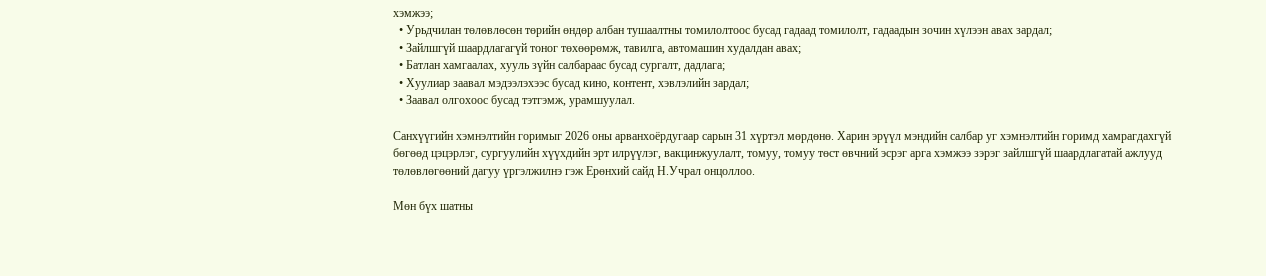хэмжээ;
  • Урьдчилан төлөвлөсөн төрийн өндөр албан тушаалтны томилолтоос бусад гадаад томилолт, гадаадын зочин хүлээн авах зардал;
  • Зайлшгүй шаардлагагүй тоног төхөөрөмж, тавилга, автомашин худалдан авах;
  • Батлан хамгаалах, хууль зүйн салбараас бусад сургалт, дадлага;
  • Хуулиар заавал мэдээлэхээс бусад кино, контент, хэвлэлийн зардал;
  • Заавал олгохоос бусад тэтгэмж, урамшуулал.

Санхүүгийн хэмнэлтийн горимыг 2026 оны арванхоёрдугаар сарын 31 хүртэл мөрдөнө. Харин эрүүл мэндийн салбар уг хэмнэлтийн горимд хамрагдахгүй бөгөөд цэцэрлэг, сургуулийн хүүхдийн эрт илрүүлэг, вакцинжуулалт, томуу, томуу төст өвчний эсрэг арга хэмжээ зэрэг зайлшгүй шаардлагатай ажлууд төлөвлөгөөний дагуу үргэлжилнэ гэж Ерөнхий сайд Н.Учрал онцоллоо.

Мөн бүх шатны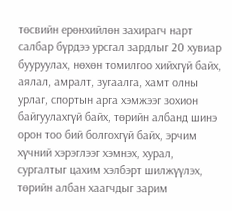төсвийн ерөнхийлөн захирагч нарт салбар бүрдээ урсгал зардлыг 20 хувиар бууруулах, нөхөн томилгоо хийхгүй байх, аялал, амралт, зугаалга, хамт олны урлаг, спортын арга хэмжээг зохион байгуулахгүй байх, төрийн албанд шинэ орон тоо бий болгохгүй байх, эрчим хүчний хэрэглээг хэмнэх, хурал, сургалтыг цахим хэлбэрт шилжүүлэх, төрийн албан хаагчдыг зарим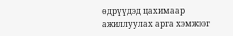өдрүүдэд цахимаар ажиллуулах арга хэмжээг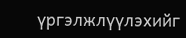үргэлжлүүлэхийг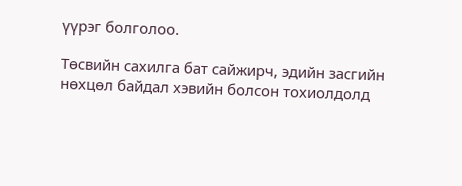үүрэг болголоо.

Төсвийн сахилга бат сайжирч, эдийн засгийн нөхцөл байдал хэвийн болсон тохиолдолд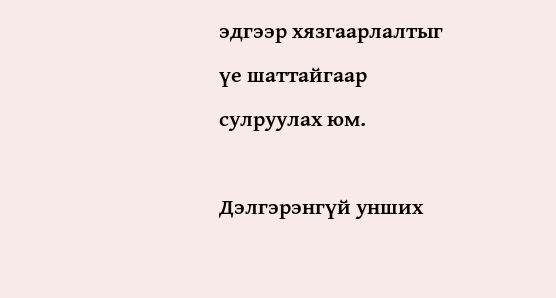эдгээр хязгаарлалтыг үе шаттайгаар сулруулах юм.

Дэлгэрэнгүй унших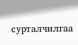сурталчилгаа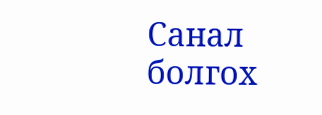Санал болгох